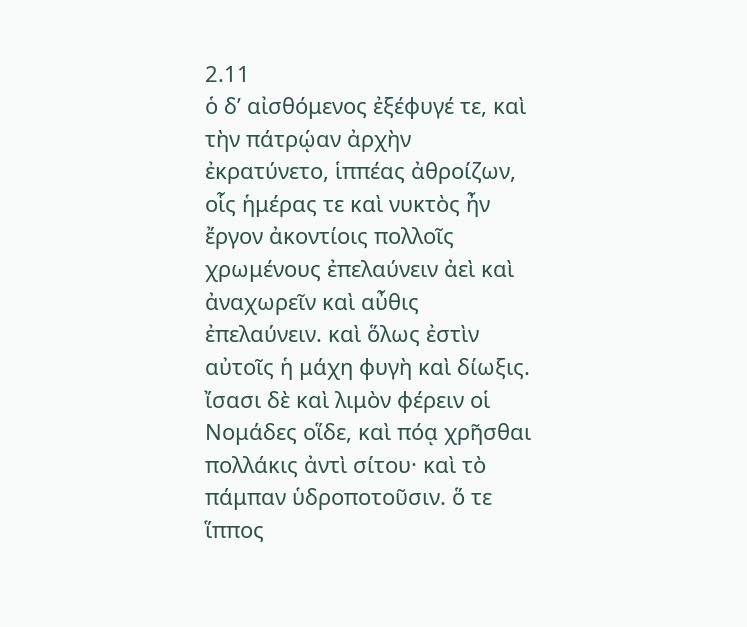2.11
ὁ δʼ αἰσθόμενος ἐξέφυγέ τε, καὶ τὴν πάτρῴαν ἀρχὴν ἐκρατύνετο, ἱππέας ἀθροίζων, οἷς ἡμέρας τε καὶ νυκτὸς ἦν ἔργον ἀκοντίοις πολλοῖς χρωμένους ἐπελαύνειν ἀεὶ καὶ ἀναχωρεῖν καὶ αὖθις ἐπελαύνειν. καὶ ὅλως ἐστὶν αὐτοῖς ἡ μάχη φυγὴ καὶ δίωξις. ἴσασι δὲ καὶ λιμὸν φέρειν οἱ Νομάδες οἵδε, καὶ πόᾳ χρῆσθαι πολλάκις ἀντὶ σίτου· καὶ τὸ πάμπαν ὑδροποτοῦσιν. ὅ τε ἵππος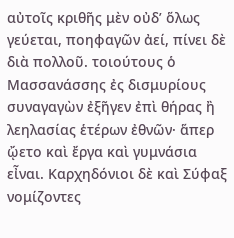αὐτοῖς κριθῆς μὲν οὐδʼ ὅλως γεύεται, ποηφαγῶν ἀεί, πίνει δὲ διὰ πολλοῦ. τοιούτους ὁ Μασσανάσσης ἐς δισμυρίους συναγαγὼν ἐξῆγεν ἐπὶ θήρας ἢ λεηλασίας ἑτέρων ἐθνῶν· ἅπερ ᾤετο καὶ ἔργα καὶ γυμνάσια εἶναι. Καρχηδόνιοι δὲ καὶ Σύφαξ νομίζοντες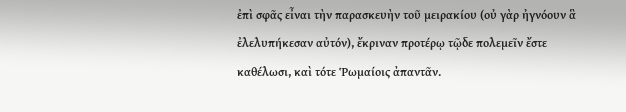ἐπὶ σφᾶς εἶναι τὴν παρασκευὴν τοῦ μειρακίου (οὐ γὰρ ἠγνόουν ἃ ἐλελυπήκεσαν αὐτόν), ἔκριναν προτέρῳ τῷδε πολεμεῖν ἔστε καθέλωσι, καὶ τότε Ῥωμαίοις ἀπαντᾶν.